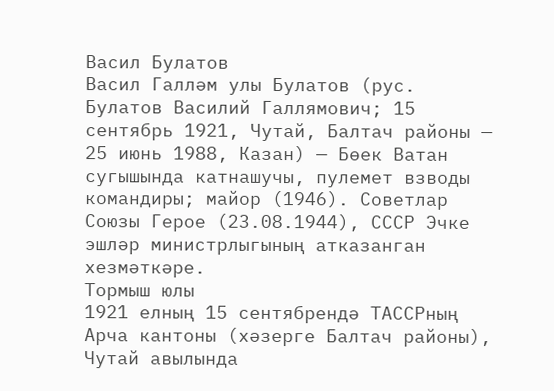Васил Булатов
Васил Галләм улы Булатов (рус. Булатов Василий Галлямович; 15 сентябрь 1921, Чутай, Балтач районы — 25 июнь 1988, Казан) — Бөек Ватан сугышында катнашучы, пулемет взводы командиры; майор (1946). Советлар Союзы Герое (23.08.1944), СССР Эчке эшләр министрлыгының атказанган хезмәткәре.
Тормыш юлы
1921 елның 15 сентябрендә ТАССРның Арча кантоны (хәзерге Балтач районы), Чутай авылында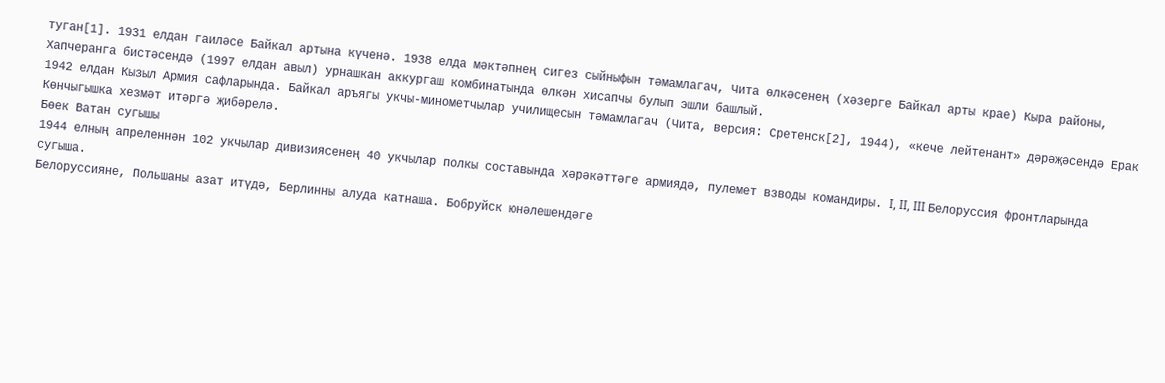туган[1]. 1931 елдан гаиләсе Байкал артына күченә. 1938 елда мәктәпнең сигез сыйныфын тәмамлагач, Чита өлкәсенең (хәзерге Байкал арты крае) Кыра районы, Хапчеранга бистәсендә (1997 елдан авыл) урнашкан аккургаш комбинатында өлкән хисапчы булып эшли башлый.
1942 елдан Кызыл Армия сафларында. Байкал аръягы укчы-минометчылар училищесын тәмамлагач (Чита, версия: Сретенск[2], 1944), «кече лейтенант» дәрәҗәсендә Ерак Көнчыгышка хезмәт итәргә җибәрелә.
Бөек Ватан сугышы
1944 елның апреленнән 102 укчылар дивизиясенең 40 укчылар полкы составында хәрәкәттәге армиядә, пулемет взводы командиры. I, II, III Белоруссия фронтларында сугыша.
Белоруссияне, Польшаны азат итүдә, Берлинны алуда катнаша. Бобруйск юнәлешендәге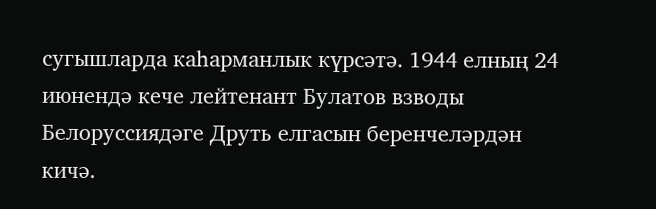сугышларда каһарманлык күрсәтә. 1944 елның 24 июнендә кече лейтенант Булатов взводы Белоруссиядәге Друть елгасын беренчеләрдән кичә.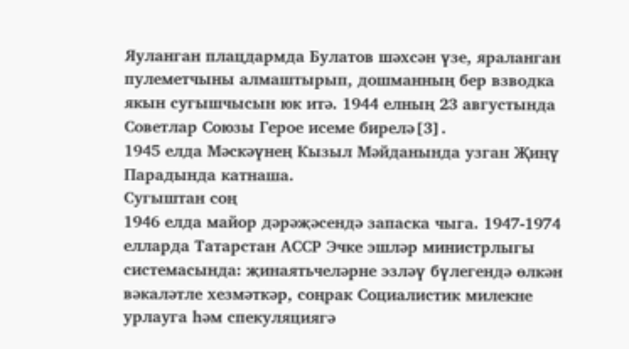Яуланган плацдармда Булатов шәхсән үзе, яраланган пулеметчыны алмаштырып, дошманның бер взводка якын сугышчысын юк итә. 1944 елның 23 августында Советлар Союзы Герое исеме бирелә[3].
1945 елда Мәскәүнең Кызыл Мәйданында узган Җиңү Парадында катнаша.
Сугыштан соң
1946 елда майор дәрәҗәсендә запаска чыга. 1947-1974 елларда Татарстан АССР Эчке эшләр министрлыгы системасында: җинаятьчеләрне эзләү бүлегендә өлкән вәкаләтле хезмәткәр, соңрак Социалистик милекне урлауга һәм спекуляциягә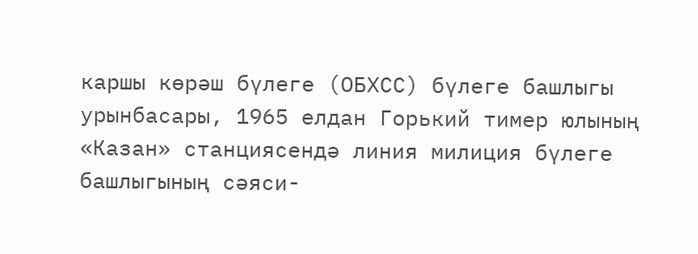каршы көрәш бүлеге (ОБХСС) бүлеге башлыгы урынбасары, 1965 елдан Горький тимер юлының «Казан» станциясендә линия милиция бүлеге башлыгының сәяси-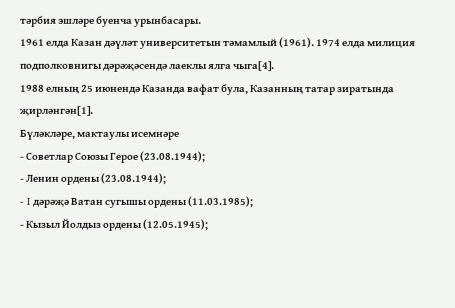тәрбия эшләре буенча урынбасары.
1961 елда Казан дәүләт университетын тәмамлый (1961). 1974 елда милиция подполковнигы дәрәҗәсендә лаеклы ялга чыга[4].
1988 елның 25 июнендә Казанда вафат була, Казанның татар зиратында җирләнгән[1].
Бүләкләре, мактаулы исемнәре
- Советлар Союзы Герое (23.08.1944);
- Ленин ордены (23.08.1944);
- I дәрәҗә Ватан сугышы ордены (11.03.1985);
- Кызыл Йолдыз ордены (12.05.1945);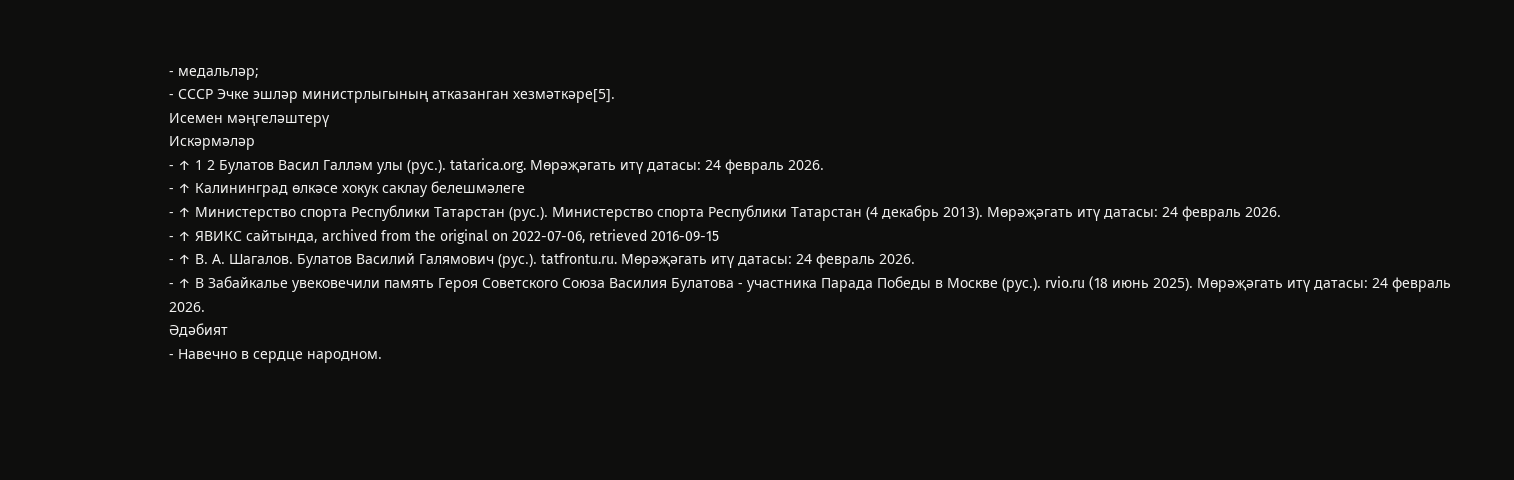- медальләр;
- СССР Эчке эшләр министрлыгының атказанган хезмәткәре[5].
Исемен мәңгеләштерү
Искәрмәләр
- ↑ 1 2 Булатов Васил Галләм улы (рус.). tatarica.org. Мөрәҗәгать итү датасы: 24 февраль 2026.
- ↑ Калининград өлкәсе хокук саклау белешмәлеге
- ↑ Министерство спорта Республики Татарстан (рус.). Министерство спорта Республики Татарстан (4 декабрь 2013). Мөрәҗәгать итү датасы: 24 февраль 2026.
- ↑ ЯВИКС сайтында, archived from the original on 2022-07-06, retrieved 2016-09-15
- ↑ В. А. Шагалов. Булатов Василий Галямович (рус.). tatfrontu.ru. Мөрәҗәгать итү датасы: 24 февраль 2026.
- ↑ В Забайкалье увековечили память Героя Советского Союза Василия Булатова - участника Парада Победы в Москве (рус.). rvio.ru (18 июнь 2025). Мөрәҗәгать итү датасы: 24 февраль 2026.
Әдәбият
- Навечно в сердце народном.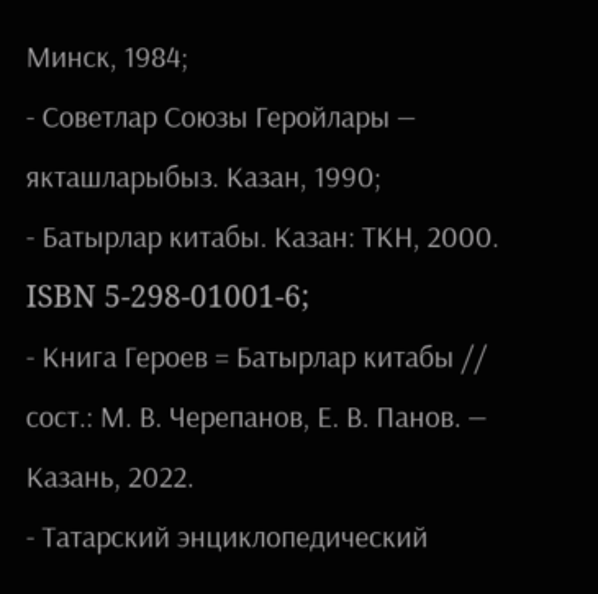Минск, 1984;
- Советлар Союзы Геройлары — якташларыбыз. Казан, 1990;
- Батырлар китабы. Казан: ТКН, 2000. ISBN 5-298-01001-6;
- Книга Героев = Батырлар китабы // сост.: М. В. Черепанов, Е. В. Панов. — Казань, 2022.
- Татарский энциклопедический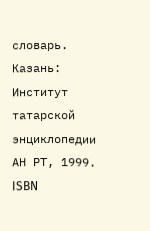словарь. Казань: Институт татарской энциклопедии АН РТ, 1999. ISBN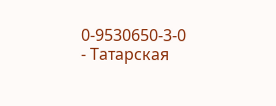0-9530650-3-0
- Татарская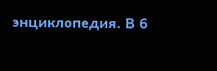энциклопедия. В 6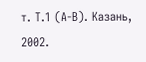т. Т.1 (А-В). Казань, 2002.